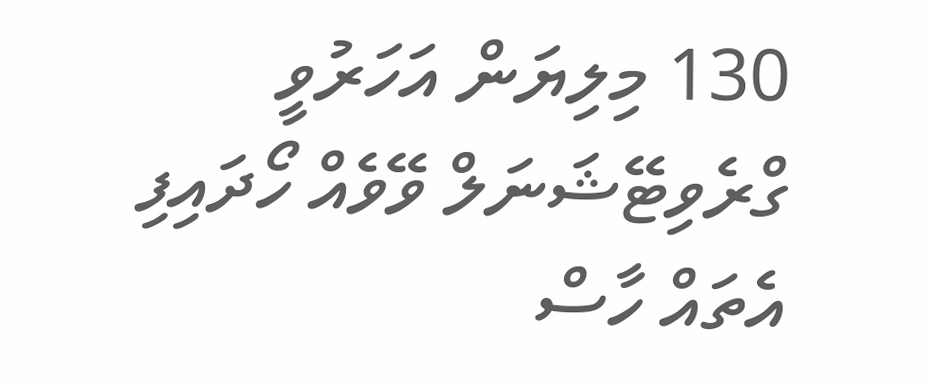130 މިލިޔަން އަހަރުވީ ގްރެވިޓޭޝަނަލް ވޭވެއް ހޯދައިފި
އެތައް ހާސް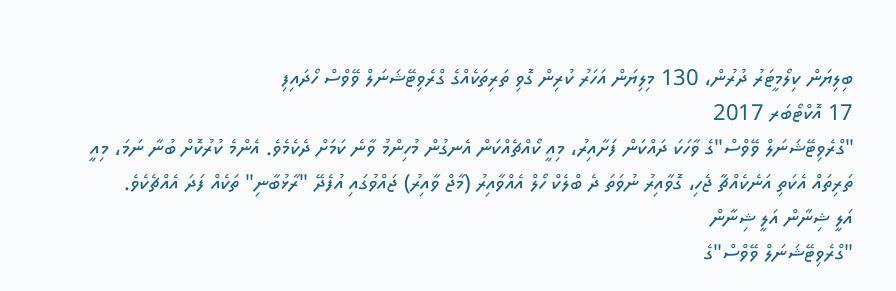ބިލިޔަން ކިލޯމީޓަރު ދުރުން، 130 މިލިޔަން އަހަރު ކުރިން ގޮވި ތަރިތަކެއްގެ ގްރެވިޓޭޝަނަލް ވޭވްސް ހޯދައިފި
17 އޮކްޓޯބަރ 2017
"ގްރެވިޓޭޝަނަލް ވޭވްސް"ގެ ވާހަކަ ދައްކަން ފަށާއިރު، މިއީ ކޯއްޗެއްކަން އެނގުން މުހިންމު ވާނެ ކަމަށް ދެކެމެވެ. އެންމެ ކުރުކޮށް ބުނާ ނަމަ، މިއީ ތަރިތައް އެކަތި އަނެކެއްޗާ ޖެހި، ގޮވާއިރު ނުވަތަ ދެ ބްލެކް ހޯލް އެއްވާއިރު (މާޖް ވާއިރު) ޖައްވުގައި އުފެދޭ "ރާޅުބާނި" ތަކެއް ފަދަ އެއްޗެކެވެ.
އަލީ ޝިނާން އަލީ ޝިނާން
"ގްރެވިޓޭޝަނަލް ވޭވްސް"ގެ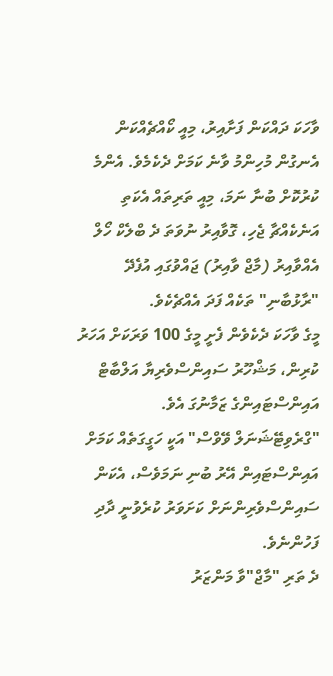ވާހަކަ ދައްކަން ފަށާއިރު، މިއީ ކޯއްޗެއްކަން އެނގުން މުހިންމު ވާނެ ކަމަށް ދެކެމެވެ. އެންމެ ކުރުކޮށް ބުނާ ނަމަ، މިއީ ތަރިތައް އެކަތި އަނެކެއްޗާ ޖެހި، ގޮވާއިރު ނުވަތަ ދެ ބްލެކް ހޯލް އެއްވާއިރު (މާޖް ވާއިރު) ޖައްވުގައި އުފެދޭ "ރާޅުބާނި" ތަކެއް ފަދަ އެއްޗެކެވެ.
މީގެ ވާހަކަ ދެކެވެން ފެށީ މީގެ 100 ވަރަކަށް އަހަރު ކުރިން، މަޝްހޫރު ސައިންސްވެރިޔާ އަލްބާޓް އައިންސްޓައިންގެ ޒަމާނުގަ އެވެ. "ގްރެވިޓޭޝަނަލް ވޭވްސް" އަކީ ހަގީގަތެއް ކަމަށް އައިންސްޓައިން އޭރު ބުނި ނަމަވެސް، އެކަން ސައިންސްވެރިންނަށް ކަށަވަރު ކުރެވުނީ ދާދި ފަހުންނެވެ.
ދެ ތަރި "މާޖް"ވާ މަންޒަރު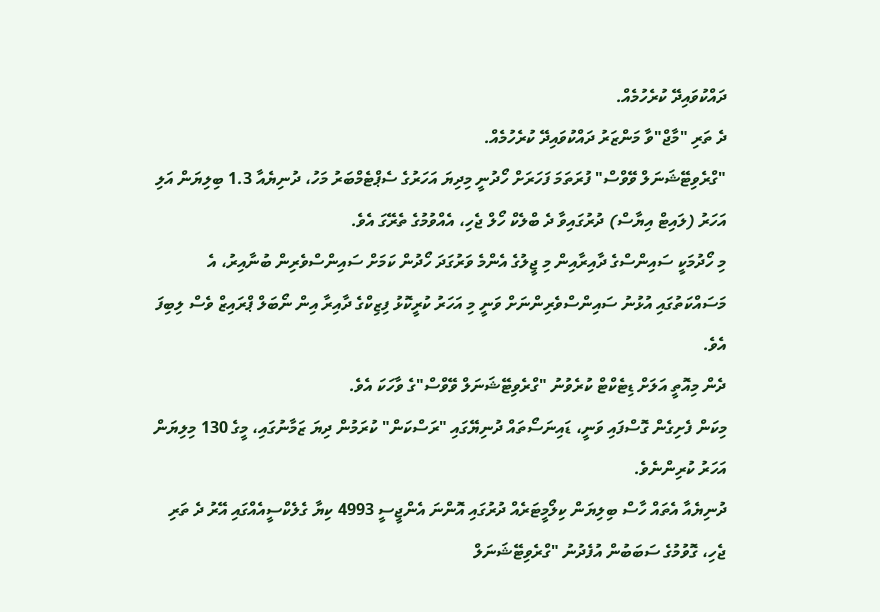ދައްކުވައިދޭ ކުރެހުމެއް.
ދެ ތަރި "މާޖް"ވާ މަންޒަރު ދައްކުވައިދޭ ކުރެހުމެއް.
"ގްރެވިޓޭޝަނަލް ވޭވްސް" ފުރަތަމަ ފަހަރަށް ހޯދުނީ މިދިޔަ އަހަރުގެ ސެޕްޓެމްބަރު މަހު، ދުނިޔެއާ 1.3 ބިލިޔަން އަލި އަހަރު (ލައިޓް އިޔާސް) ދުރުގައިވާ ދެ ބްލެކް ހޯލް ޖެހި، އެއްވުމުގެ ތެރޭގަ އެވެ.
މި ހޯދުމަކީ ސައިންސްގެ ދާއިރާއިން މި ޖީލުގެ އެންމެ ވަރުގަދަ ހޯދުން ކަމަށް ސައިންސްވެރިން ބުނާއިރު، އެ މަސައްކަތުގައި އުޅުނު ސައިންސްވެރިންނަށް ވަނީ މި އަހަރު ކުރީކޮޅު ފިޒިކްގެ ދާއިރާ އިން ނޯބަލް ޕްރައިޒް ވެސް ލިބިފަ އެވެ.
ދެން މިއޮތީ އަލަށް ޑިޓެކްޓް ކުރެވުނު "ގްރެވިޓޭޝަނަލް ވޭވްސް"ގެ ވާހަކަ އެވެ.
މިކަން ފެށިގެން ގޮސްފައި ވަނީ، ޑައިނަސޯތައް ދުނިޔޭގައި "ރަސްކަން" ކުރަމުން ދިޔަ ޒަމާނުގައި، މީގެ 130 މިލިޔަން އަހަރު ކުރިންނެވެ.
ދުނިޔެއާ އެތައް ހާސް ބިލިޔަން ކިލޯމީޓަރެއް ދުރުގައި އޮންނަ އެންޖީސީ 4993 ކިޔާ ގެލެކްސީއެއްގައި އޭރު ދެ ތަރި ޖެހި، ގޮވުމުގެ ސަބަބުން އުފެދުނު "ގްރެވިޓޭޝަނަލް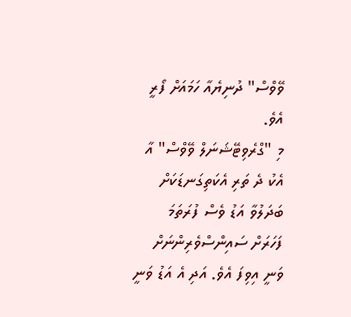ވޭވްސް" ދުނިޔެއާ ހަމައަށް ފޯރީ އެވެ.
މި "ގްރެވިޓޭޝަނަލް ވޭވްސް" އާ އެކު ދެ ތަރި އެކަތިގަނޑަކަށް ބަދަލުވާ އަޑު ވެސް ފުރަތަމަ ފަހަރަށް ސައިންސްވެރިންނަށް ވަނީ އިވިފަ އެވެ. އަދި އެ އަޑު ވަނީ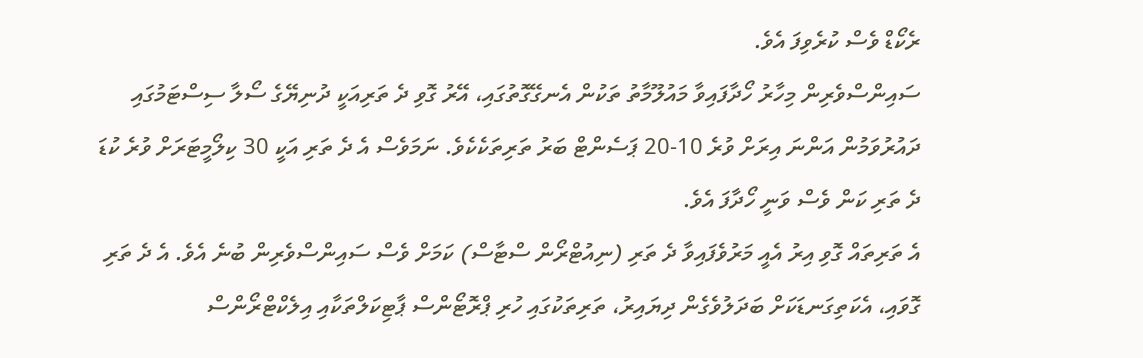ރެކޯޑް ވެސް ކުރެވިފަ އެވެ.
ސައިންސްވެރިން މިހާރު ހޯދާފައިވާ މައުލޫމާތު ތަކުން އެނގޭގޮތުގައި، އޭރު ގޮވި ދެ ތަރިއަކީ ދުނިޔޭގެ ސޯލާ ސިސްޓަމުގައި ދައުރުވަމުން އަންނަ އިރަށް ވުރެ 10-20 ޕަސެންޓް ބަރު ތަރިތަކެކެވެ. ނަމަވެސް އެ ދެ ތަރި އަކީ 30 ކިލޯމީޓަރަށް ވުރެ ކުޑަ ދެ ތަރި ކަން ވެސް ވަނީ ހޯދާފަ އެވެ.
އެ ތަރިތައް ގޮވި އިރު އެއީ މަރުވެފައިވާ ދެ ތަރި (ނިއުޓްރޯން ސްޓާސް) ކަމަށް ވެސް ސައިންސްވެރިން ބުނެ އެވެ. އެ ދެ ތަރި ގޮވައި، އެކަތިގަނޑަކަށް ބަދަލުވެގެން ދިޔައިރު، ތަރިތަކުގައި ހުރި ޕްރޮޓޯންސް ޕާޓިކަލްތަކާއި އިލެކްޓްރޯންސް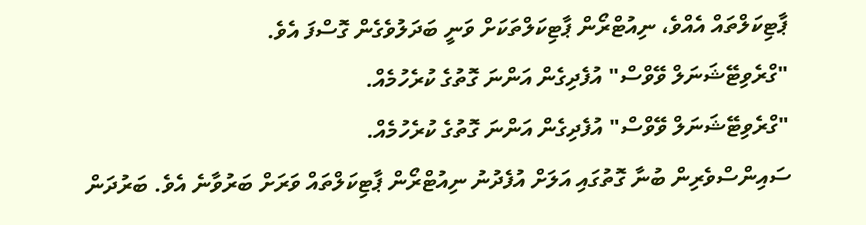ޕާޓިކަލްތައް އެއްވެ، ނިއުޓްރޯން ޕާޓިކަލްތަކަށް ވަނީ ބަދަލުވެގެން ގޮސްފަ އެވެ.
"ގްރެވިޓޭޝަނަލް ވޭވްސް" އުފެދިގެން އަންނަ ގޮތުގެ ކުރެހުމެއް.
"ގްރެވިޓޭޝަނަލް ވޭވްސް" އުފެދިގެން އަންނަ ގޮތުގެ ކުރެހުމެއް.
ސައިންސްވެރިން ބުނާ ގޮތުގައި އަލަށް އުފެދުނު ނިއުޓްރޯން ޕާޓިކަލްތައް ވަރަށް ބަރުވާނެ އެވެ. ބަރުދަން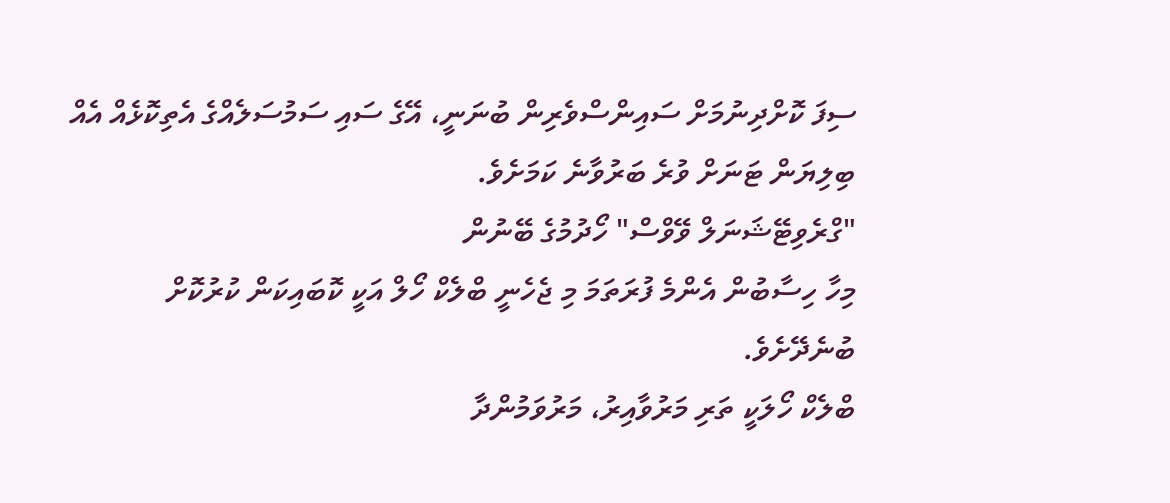ސިފަ ކޮށްދިނުމަށް ސައިންސްވެރިން ބުނަނީ، އޭގެ ސައި ސަމުސަލެއްގެ އެތިކޮޅެއް އެއް ބިލިޔަން ޓަނަށް ވުރެ ބަރުވާނެ ކަމަށެވެ.
"ގްރެވިޓޭޝަނަލް ވޭވްސް" ހޯދުމުގެ ބޭނުން
މިހާ ހިސާބުން އެންމެ ފުރަތަމަ މި ޖެހެނީ ބްލެކް ހޯލް އަކީ ކޮބައިކަން ކުރުކޮށް ބުނެދޭށެވެ.
ބްލެކް ހޯލަކީ ތަރި މަރުވާއިރު، މަރުވަމުންދާ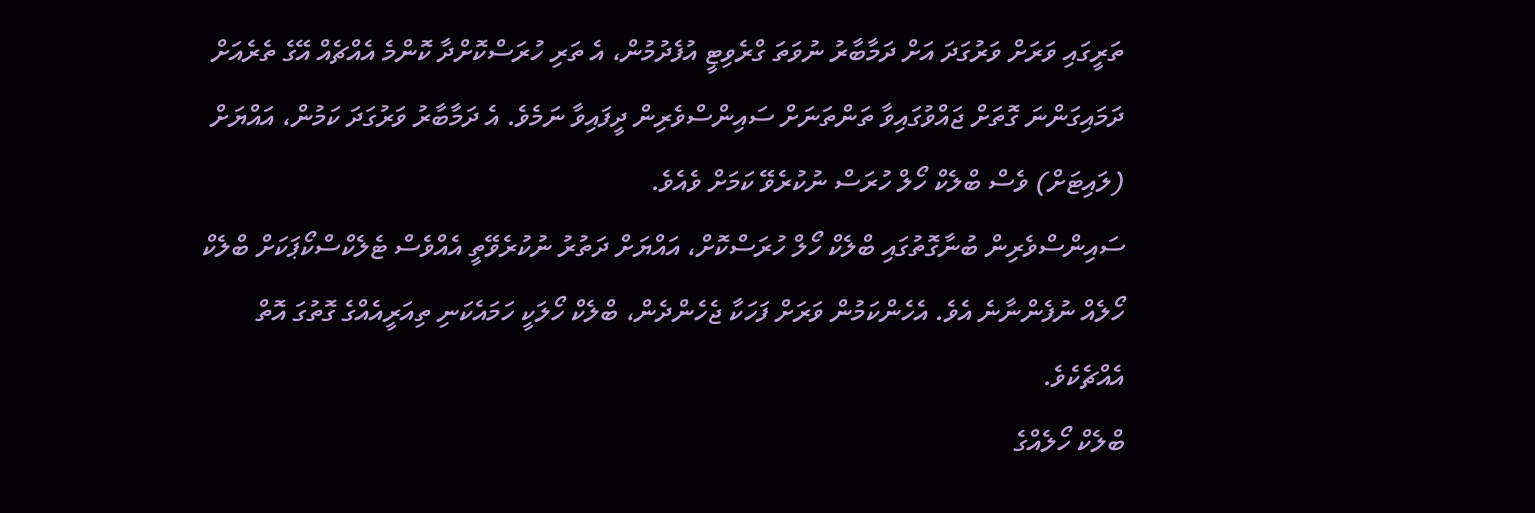ތަރީގައި ވަރަށް ވަރުގަދަ އަށް ދަމާބާރު ނުވަތަ ގްރެވިޓީ އުފެދުމުން، އެ ތަރި ހުރަސްކޮށްދާ ކޮންމެ އެއްޗެއް އޭގެ ތެރެއަށް ދަމައިގަންނަ ގޮތަށް ޖައްވުގައިވާ ތަންތަނަށް ސައިންސްވެރިން ދީފައިވާ ނަމެވެ. އެ ދަމާބާރު ވަރުގަދަ ކަމުން، އައްޔަށް (ލައިޓަށް) ވެސް ބްލެކް ހޯލް ހުރަސް ނުކުރެވޭ ކަމަށް ވެއެވެ.
ސައިންސްވެރިން ބުނާގޮތުގައި ބްލެކް ހޯލް ހުރަސްކޮށް، އައްޔަށް ދަތުރު ނުކުރެވޭތީ އެއްވެސް ޓެލެކްސްކޯޕަކަށް ބްލެކް ހޯލެއް ނުފެންނާނެ އެވެ. އެހެންކަމުން ވަރަށް ފަހަކާ ޖެހެންދެން، ބްލެކް ހޯލަކީ ހަމައެކަނި ތިއަރީއެއްގެ ގޮތުގަ އޮތް އެއްޗެކެވެ.
ބްލެކް ހޯލެއްގެ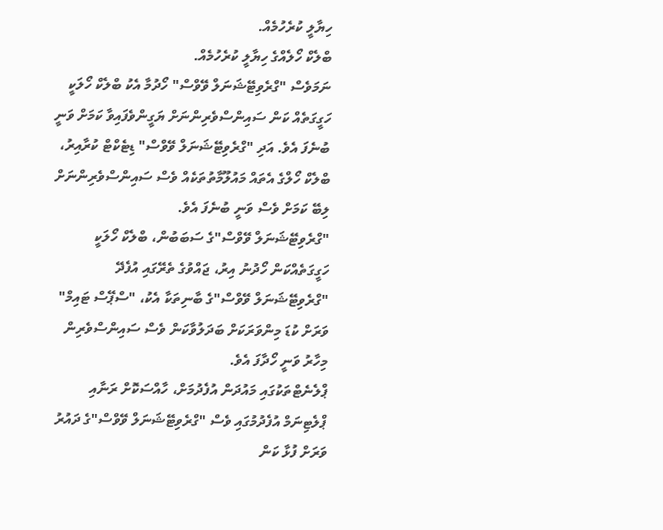ހިޔާލީ ކުރެހުމެއް.
ބްލެކް ހޯލެއްގެ ހިޔާލީ ކުރެހުމެއް.
ނަމަވެސް "ގްރެވިޓޭޝަނަލް ވޭވްސް" ހޯދުމާ އެކު ބްލެކް ހޯލަކީ ހަގީގަތެއް ކަން ސައިންސްވެރިންނަށް ޔަގީންވެފައިވާ ކަމަށް ވަނީ ބުނެފަ އެވެ. އަދި "ގްރެވިޓޭޝަނަލް ވޭވްސް" ޑިޓެކްޓް ކުރާއިރު، ބްލެކް ހޯލްގެ އެތައް މައުލޫމާތުތަކެއް ވެސް ސައިންސްވެރިންނަށް ލިބޭ ކަމަށް ވެސް ވަނީ ބުނެފަ އެވެ.
"ގްރެވިޓޭޝަނަލް ވޭވްސް"ގެ ސަބަބުން، ބްލެކް ހޯލަކީ ހަގީގަތެއްކަން ހޯދުނު އިރު، ޖައްވުގެ ތެރޭގައި އުފެދޭ "ގްރެވިޓޭޝަނަލް ވޭވްސް"ގެ ބާނިތަކާ އެކު، "ސްޕޭސް ޓައިމް" ވަރަށް ކުޑަ މިންވަރަކަށް ބަދަލުވާކަން ވެސް ސައިންސްވެރިން މިހާރު ވަނީ ހޯދާފަ އެވެ.
ޕްލެނެޓްތަކުގައި މައުދަން އުފެދުމަށް، ހާއްސަކޮށް ރަނާއި ޕްލެޓިނަމް އުފެދުމުގައި ވެސް "ގްރެވިޓޭޝަނަލް ވޭވްސް"ގެ ދައުރު ވަރަށް ފުޅާ ކަން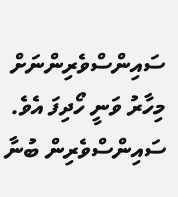ސައިންސްވެރިންނަށް މިހާރު ވަނީ ހޯދިފަ އެވެ.
ސައިންސްވެރިން ބުނާ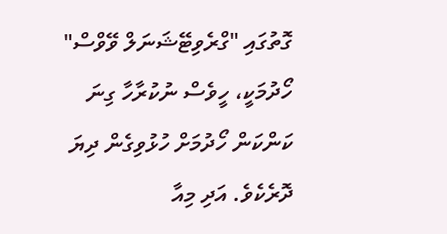ގޮތުގައި "ގްރެވިޓޭޝަނަލް ވޭވްސް" ހޯދުމަކީ، ހީވެސް ނުކުރާހާ ގިނަ ކަންކަން ހޯދުމަށް ހުޅުވިގެން ދިޔަ ދޮރެކެވެ. އަދި މިއާ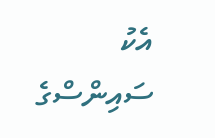އެކު ސައިންސްގެ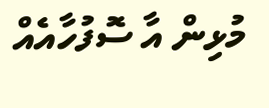މުޅިން އާ ސޮފުހާއެއް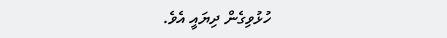ހުޅުވިގެން ދިޔައީ އެވެ.